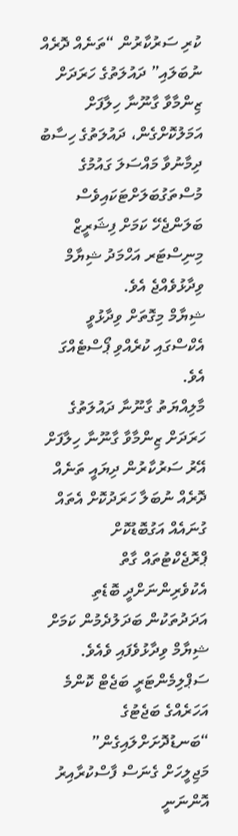ކުރި ސަރުކާރުން “ތަނެއް ދޮރެއް ނުބަލައި” ދައުލަތުގެ ހަރަދަށް ޒިންމާވާ ގާނޫނާ ހިލާފަށް އަމަލުކޮށްގެން، ދައުލަތުގެ ހިސާބު ދިމާނުވާ މައްސަލަ ގައުމުގެ މުސްތަގުބަލަށްޓަކައިވެސް ބަލަންޖެހޭ ކަމަށް ފިޝަރީޒް މިނިސްޓަރ އަހްމަދު ޝިޔާމް ވިދާޅުވެއްޖެ އެވެ.
ޝިޔާމް މިގޮތަށް ވިދާޅުވީ އެކްސްގައި ކުރެއްވި ޕޯސްޓެއްގަ އެވެ.
މާލިއްޔަތު ގާނޫނާ ދައުލަތުގެ ހަރަދަށް ޒިންމާވާ ގާނޫނާ ހިލާފަށް އޭރު ސަރުކާރުން ދިޔައީ ތަނެއް ދޮރެއް ނުބަލާ ހަރަދުކޮށް އެތައް ގުނައެއް އަގުބޮޑުކޮށް ޕްރޮޖެކްޓުތައް ގާތް އެކުވެރިންނަށްދީ ބޮޑެތި އަދަދުތަކުން ބަދަލުދެމުން ކަމަށް ޝިޔާމް ވިދާޅުވެފައި ވެއެވެ. ސަޕްލިމެންޓަރީ ބަޖެޓް ކޮންމެ އަހަރެއްގެ ބަޖެޓުގެ “ބަނޑުދޮށަށްލައިގެން” މަޖިލީހަށް ގެނަސް ފާސްކުރާއިރު އޮންނަނީ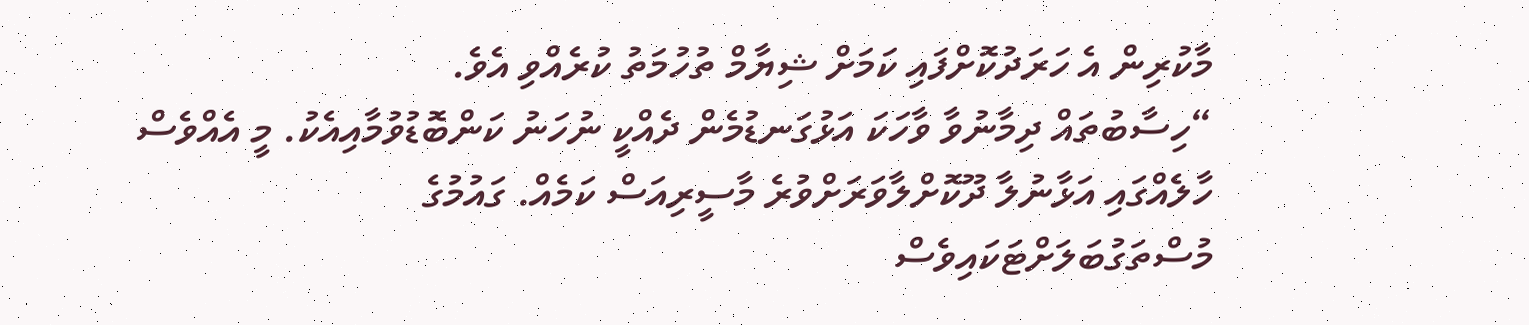މާކުރިން އެ ހަރަދުކޮށްފައި ކަމަށް ޝިޔާމް ތުހުމަތު ކުރެއްވި އެވެ.
“ހިސާބުތައް ދިމާނުވާ ވާހަކަ އަޅުގަނޑުމެން ދެއްކީ ނުހަނު ކަންބޮޑުވުމާއިއެކު. މީ އެއްވެސް ހާލެއްގައި އަޅާނުލާ ދޫކޮށްލާވަރަށްވުރެ މާސީރިއަސް ކަމެއް. ގައުމުގެ މުސްތަގުބަލަށްޓަކައިވެސް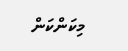މިކަންކަން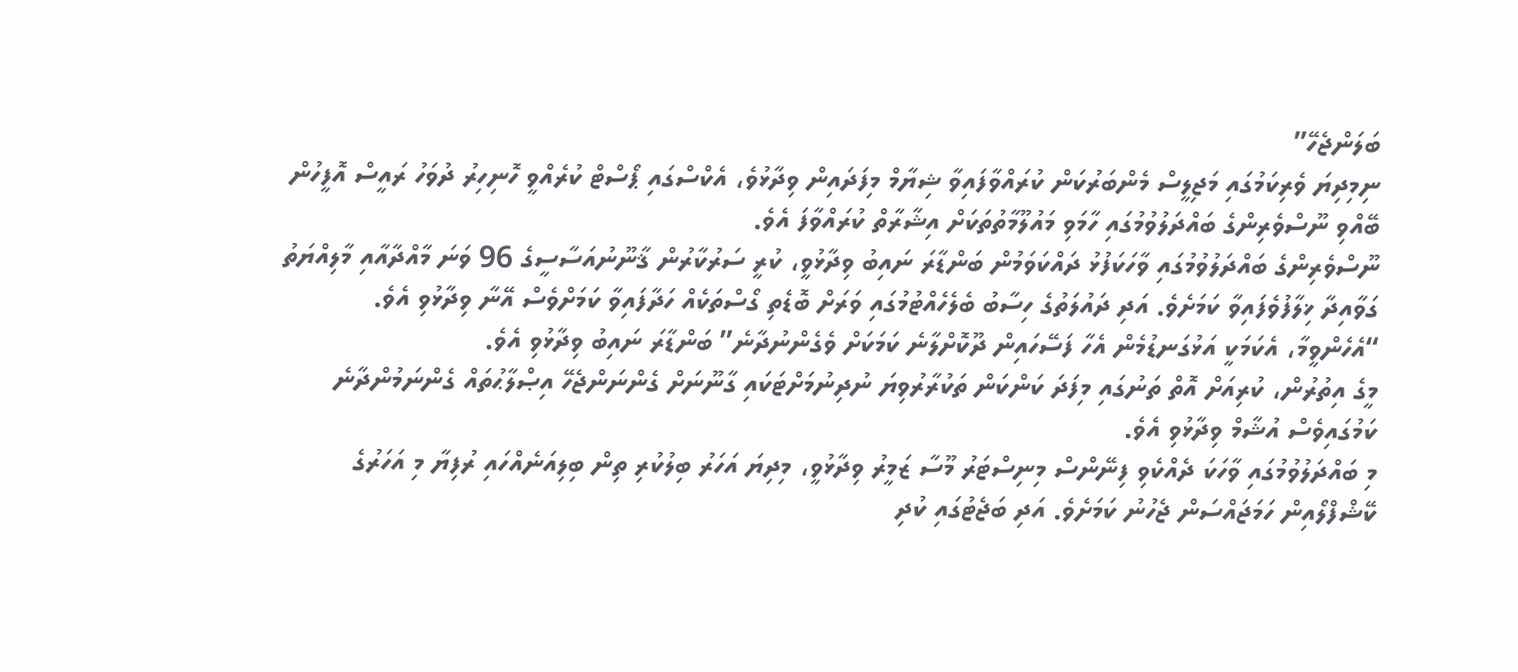ބަލަންޖެހޭ”
ނިމިދިޔަ ވެރިކަމުގައި މަޖިލީސް މެންބަރުކަން ކުރައްވާފައިވާ ޝިޔާމް މިފަދައިން ވިދާޅުވެ، އެކްސްގައި ޕޯސްޓް ކުރެއްވީ ހޮނިހިރު ދުވަހު ރައީސް އޮފީހުން ބޭއްވި ނޫސްވެރިންގެ ބައްދަލުވުމުގައި ހާމަވި މައުލޫމާތުތަކަށް އިޝާރާތް ކުރައްވާފަ އެވެ.
ނޫސްވެރިންގެ ބައްދަލުވުމުގައި ވާހަކަފުޅު ދައްކަވަމުން ބަންޑާރަ ނައިބު ވިދާޅުވީ، ކުރީ ސަރުކާރުން ޤާނޫނުއަސާސީގެ 96 ވަނަ މާއްދާއާއި މާލިއްޔަތު ގަވާއިދާ ޚިލާފުވެފައިވާ ކަމަށެވެ. އަދި ދައުލަތުގެ ހިސާބު ބެލެހެއްޓުމުގައި ވަރަށް ބޮޑެތި ގޯސްތަކެއް ހަދާފައިވާ ކަމަށްވެސް އޭނާ ވިދާޅުވި އެވެ.
“އެހެންވީމާ، އެކަމަކީ އަޅުގަނޑުމެން އެހާ ފަސޭހައިން ދޫކޮށްލާނެ ކަމަކަށް ވެގެންނުދާނެ” ބަންޑާރަ ނައިބު ވިދާޅުވި އެވެ.
މީގެ އިތުރުން، ކުރިއަށް އޮތް ތަނުގައި މިފަދަ ކަންކަން ތަކުރާރުވިޔަ ނުދިނުމަށްޓަކައި ގާނޫނަށް ގެންނަންޖެހޭ އިޞްލާޙުތައް ގެންނަމުންދާނެ ކަމުގައިވެސް އުޝާމް ވިދާޅުވި އެވެ.
މި ބައްދަލުވުމުގައި ވާހަކަ ދެއްކެވި ފިނޭންސް މިނިސްޓަރު މޫސާ ޒަމީރު ވިދާޅުވީ، މިދިޔަ އަހަރު ބިލުކުރި ތިން ބިލިއަނެއްހައި ރުފިޔާ މި އަހަރުގެ ކޭޝްފްލޯއިން ހަމަޖައްސަން ޖެހުނު ކަމަށެވެ. އަދި ބަޖެޓުގައި ކުދި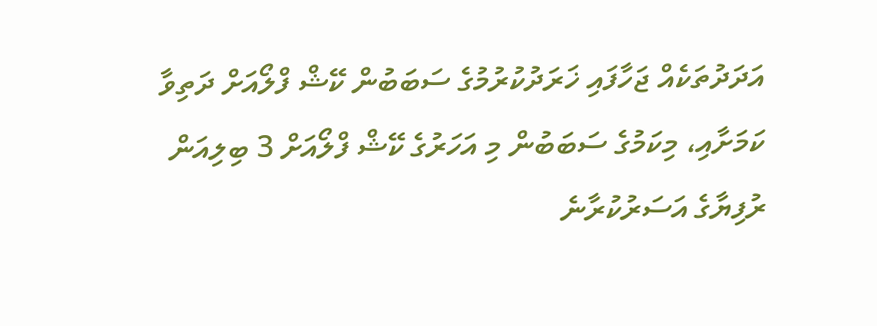އަދަދުތަކެއް ޖަހާފައި ޚަރަދުކުރުމުގެ ސަބަބުން ކޭޝް ފްލޯއަށް ދަތިވާ ކަމަށާއި، މިކަމުގެ ސަބަބުން މި އަހަރުގެ ކޭޝް ފްލޯއަށް 3 ބިލިއަން ރުފިޔާގެ އަސަރުކުރާނެ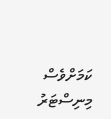ކަމަށްވެސް މިނިސްޓަރު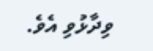ވިދާޅުވި އެވެ.